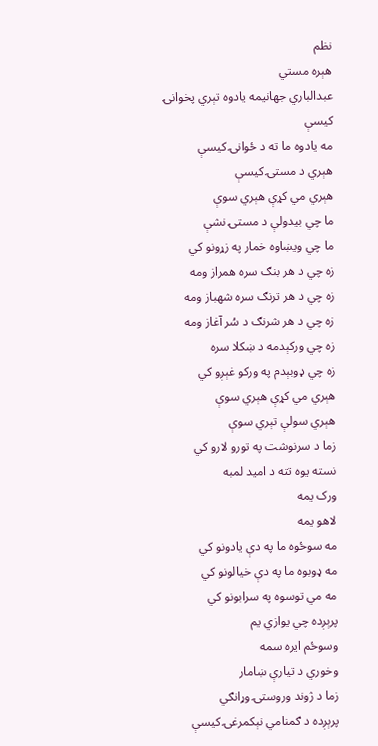نظم
هېره مستي
عبدالباري جهانيمه يادوه تېري پخوانۍ کيسې
مه يادوه ما ته د ځوانۍ کيسې
هېري د مستۍ کيسې
هېري مي کړې هېري سوې
ما چي بيدولې د مستۍ نشې
ما چي ويښاوه خمار په زړونو کي
زه چي د هر بنګ سره همراز ومه
زه چي د هر ترنګ سره شهباز ومه
زه چي د هر شرنګ د سُر آغاز ومه
زه چي ورکېدمه د ښکلا سره
زه چي ډوبېدم په ورکو غېږو کي
هېري مي کړې هېري سوې
هېري سولې تېري سوې
زما د سرنوشت په تورو لارو کي
نسته يوه تته د اميد لمبه
ورک يمه
لاهو يمه
مه سوځوه ما په دې يادونو کي
مه ډوبوه ما په دې خيالونو کي
مه مي توسوه په سرابونو کي
پرېږده چي يوازي يم
وسوځم ايره سمه
وخوري د تيارې ښامار
زما د ژوند وروستۍ وړانګي
پرېږده د ګمنامي نېکمرغۍ کيسې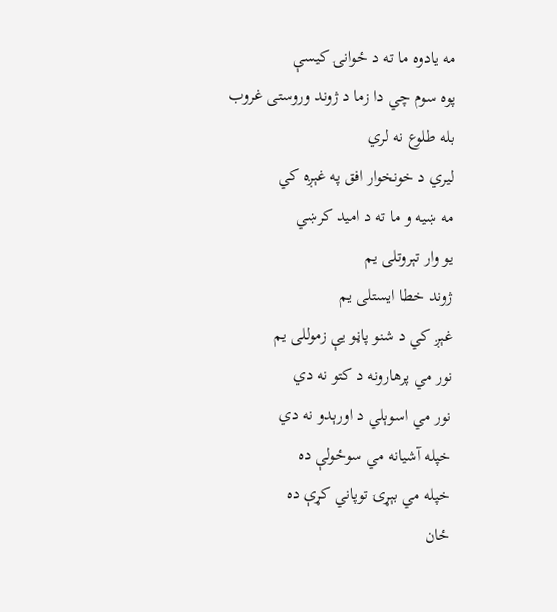مه يادوه ما ته د ځوانۍ کيسې
پوه سوم چي دا زما د ژوند وروستی غروب
بله طلوع نه لري
ليري د خونخوار افق په غېږه کي
مه ښيه و ما ته د اميد کرښي
يو وار تېروتلی يم
ژوند خطا ايستلی يم
غېږ کي د شنو پاڼو يې زموللی يم
نور مي پرهارونه د کتو نه دي
نور مي اسوېلي د اورېدو نه دي
خپله آشيانه مي سوځولې ده
خپله مي بېړۍ توپاني کړې ده
ځان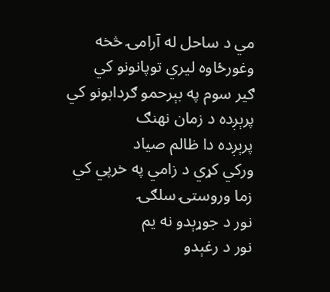مي د ساحل له آرامۍ څخه
وغورځاوه ليري توپانونو کي
ګير سوم په بېرحمو ګردابونو کي
پرېږده د زمان نهنګ
پرېږده دا ظالم صياد
ورکي کړي د زامي په خرپي کي
زما وروستۍ سلګۍ
نور د جوړېدو نه يم
نور د رغېدو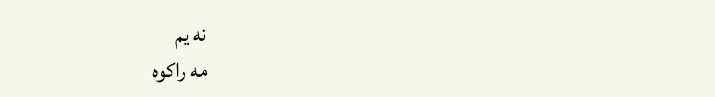نه يم
مه راکوه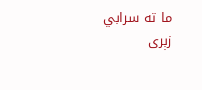ما ته سرابي زېری